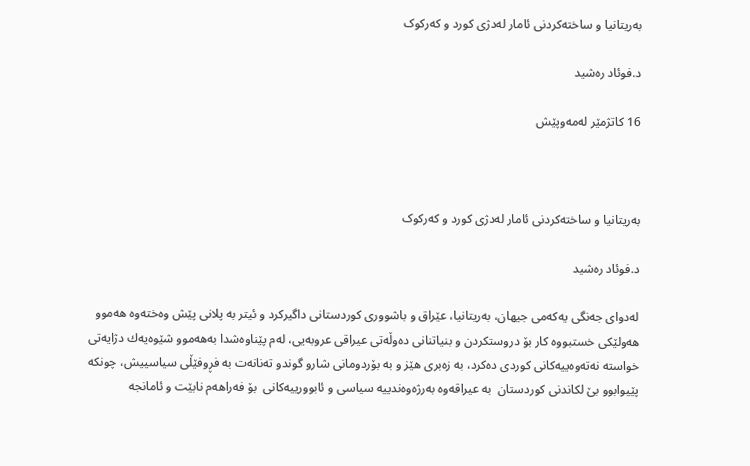به‌ریتانیا و ساخته‌كردنی ئامار له‌دژی كورد و کەرکوک

د.فوئاد ره‌شید

16 كاتژمێر لەمەوپێش



به‌ریتانیا و ساخته‌كردنی ئامار له‌دژی كورد و کەرکوک

د.فوئاد ره‌شید

له‌دوای جه‌نگی یه‌كه‌می جیهان، به‌ریتانیا، عێراق و باشووری كوردستانی داگیركرد و ئیتر به‌ پلانی پێش وه‌خته‌وه‌ هه‌موو هه‌ولێكی خستبووه‌ كار بۆ دروستكردن و بنیاتنانی ده‌وڵه‌تی عیراقی عروبه‌یی، له‌م پێناوه‌شدا به‌هه‌موو شێوه‌یه‌ك دژایه‌تی خواسته‌ نه‌ته‌وه‌ییه‌كانی كوردی ده‌كرد، به‌ زه‌بری هێز و به‌ بۆردومانی شارو گوندو ته‌نانه‌ت به‌ فڕوفێڵی سیاسییش، چونكه‌ پێیوابوو بێ لكاندنی كوردستان  به‌ عیراقه‌وه‌ به‌رژه‌وه‌ندییه‌ سیاسی و ئابوورییه‌كانی  بۆ فه‌راهه‌م نابێت و ئامانجه‌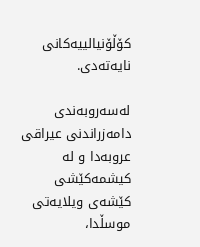كۆڵۆنیالییه‌كانی نایه‌ته‌دی.

له‌سه‌روبه‌ندی دامه‌زراندنی عیراقی عروبه‌دا و له‌ كیشمه‌كێشی كێشه‌ی ویلایه‌تی موسڵدا،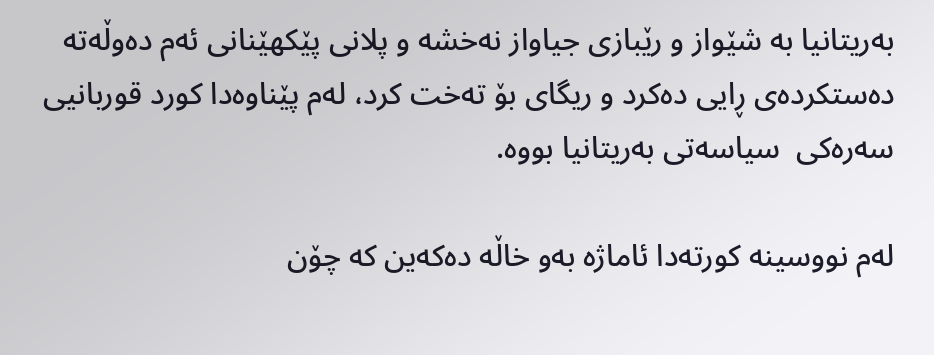به‌ریتانیا به‌ شێواز و رێبازی جیاواز نه‌خشه ‌و پلانی پێكهێنانی ئه‌م ده‌وڵه‌ته‌ ده‌ستكرده‌ی ڕایی ده‌كرد و ریگای بۆ ته‌خت كرد، له‌م پێناوه‌دا كورد قوربانیی سه‌ره‌كی  سیاسه‌تی به‌ریتانیا بووه‌.

له‌م نووسینه‌ كورته‌دا ئاماژه‌ به‌و خاڵه‌ ده‌كه‌ین كه‌ چۆن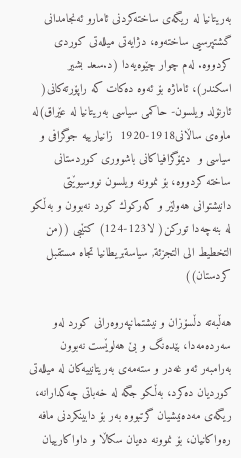به‌ریتانیا له‌ ریگه‌ی ساخته‌كردنی ئامارو ئه‌نجامدانی گشتپرسیی ساخته‌وه‌، دژایه‌تی میلله‌تی كوردی كردووه‌. له‌م چوار چێوه‌یه‌دا (د.سعد بشیر اسكندر)، ئاماژه‌ بۆ ئه‌وه‌ ده‌كات كه‌ راپۆرته‌كانی( ئارنۆلد ویلسون- حاكمی سیاسی به‌ریتانیا له‌ عێراق)له‌ ماوه‌ی ساڵانی1918-1920  زانیارییه‌ جوگرافی و سیاسی و  دیمۆگرافیاكانی باشووری كوردستانی ساخته‌ كردووه‌، بۆ نموونه‌ ویلسون نووسیوێتی دانیشتوانی هه‌ولێر و كه‌ركوك كورد نه‌بوون ‌و به‌ڵكو له ‌بنه‌چه‌دا توركن( لا123-124) كتێبی ((من التخطيط الى التجزئة, سياسةبريطانيا تجاه مستقبل كردستان))

هه‌ڵبه‌ته‌ دڵسۆزان و نیشتمانپه‌روه‌رانی كورد له‌‌و سه‌رده‌مه‌دا، بێده‌نگ و بێ هه‌لوێست نه‌بوون به‌رامبه‌ر ئه‌و غه‌در و سته‌مه‌ی به‌ریتانییه‌كان له‌ میلله‌تی كوردیان ده‌كرد، به‌ڵكو جگه‌ له‌ خه‌باتی چه‌كدارانه‌، ریگه‌ی مه‌ده‌نیشیان گرتبووه‌ به‌ر بۆ دابینكردنی مافه‌ ره‌واكانیان، بۆ نموونه‌ ده‌یان سكاڵا و داواكارییان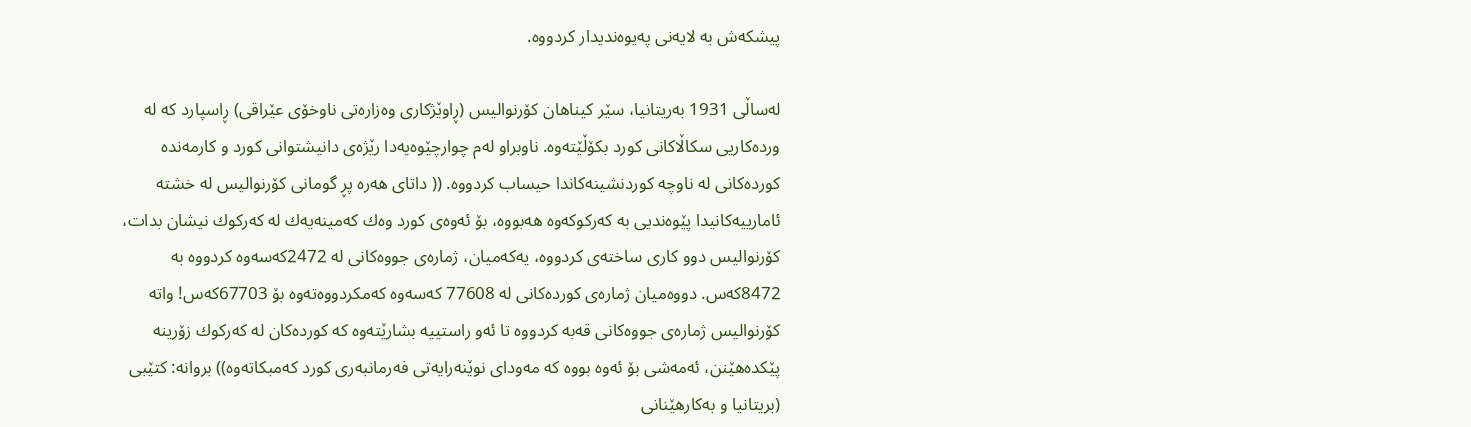پیشكه‌ش به‌ لایه‌نی په‌یوه‌ندیدار كردووه‌.

له‌ساڵی 1931 به‌ریتانیا، سێر كیناهان كۆرنوالیس (ڕاوێژكاری وه‌زاره‌تی ناوخۆی عێراقی) ڕاسپارد كه‌ له‌ ورده‌كاریی سكاڵاكانی كورد بكۆڵێته‌وه‌. ناوبراو له‌م چوارچێوه‌یه‌دا رێژه‌ی دانیشتوانی كورد و كارمه‌نده‌ كورده‌كانی له‌ ناوچه‌ كوردنشینه‌كاندا حیساب كردووه‌. (( داتای هه‌ره‌ پڕ گومانی كۆرنوالیس له‌ خشته‌ ئامارییه‌كانیدا پێوه‌ندیی به‌ كه‌ركوكه‌وه‌ هه‌بووه‌، بۆ ئه‌وه‌ی كورد وه‌ك كه‌مینه‌یه‌ك له‌ كه‌ركوك نیشان بدات، كۆرنوالیس دوو كاری ساخته‌ی كردووه‌، یه‌كه‌میان، ژماره‌ی جووه‌كانی له‌ 2472كه‌سه‌وه‌ كردووه‌ به‌ 8472كه‌س. دووه‌میان ژماره‌ی كورده‌كانی له‌ 77608 كه‌سه‌وه‌ كه‌مكردووه‌ته‌وه‌ بۆ 67703كه‌س! واته‌ كۆرنوالیس ژماره‌ی جووه‌كانی قه‌به‌ كردووه‌ تا ئه‌و راستییه‌ بشارێته‌وه‌ كه‌ كورده‌كان له‌ كه‌ركوك زۆرینه‌ پێكده‌هێنن، ئه‌مه‌شی بۆ ئه‌وه‌ بووه‌ كه‌ مه‌ودای نوێنه‌رایه‌تی فه‌رمانبه‌ری كورد كه‌مبكاته‌وه‌)) بروانه‌: كتێبی (بریتانیا و به‌كارهێنانی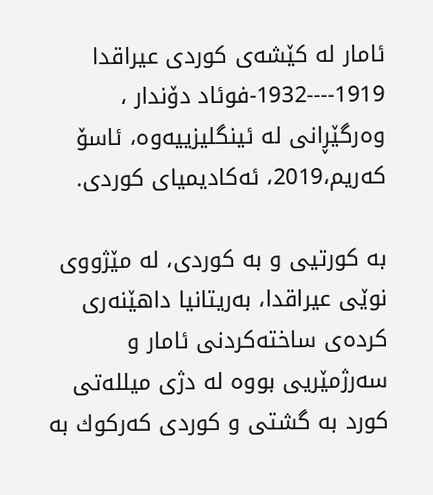ئامار له‌ كێشه‌ی كوردی عیراقدا 1919----1932-فوئاد دۆندار ، وه‌رگێڕانی له‌ ئینگلیزییه‌وه‌، ئاسۆ كه‌ریم،2019، ئه‌كادیمیای كوردی.

به ‌كورتیی و به‌ كوردی، له‌ مێژووی نوێی عیراقدا، به‌ریتانیا داهێنه‌ری كرده‌ی ساخته‌كردنی ئامار و سه‌رژمێریی بووه‌ له ‌دژی میلله‌تی كورد به‌ گشتی و كوردی كه‌ركوك به‌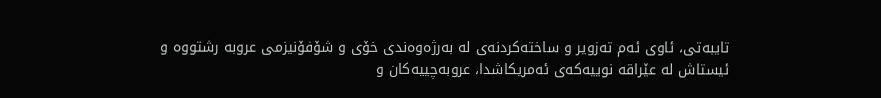تایبه‌تی، ئاوی ئه‌م ته‌زویر و ساخته‌كردنه‌ی له‌ به‌رژه‌وه‌ندی خۆی و شۆفۆنیزمی عروبه‌ رشتووه‌ و ئیستاش له‌ عێراقه‌ نوییه‌كه‌ی ئه‌مریكاشدا، عروبه‌چییه‌كان و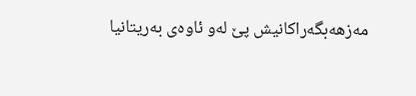مه‌زهه‌بگه‌راكانیش پێ له‌و ئاوه‌ی به‌ریتانیا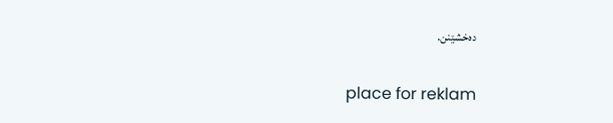ده‌خشێنن.

place for reklam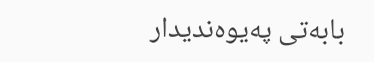بابه‌تی په‌یوه‌ندیدار